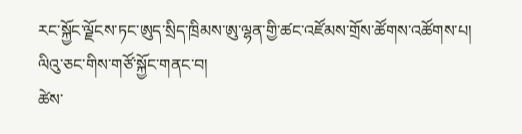རང་སྐྱོང་ལྗོངས་ཏང་ཨུད་སྲིད་ཁྲིམས་ཨུ་ལྷན་གྱི་ཚང་འཛོམས་གྲོས་ཚོགས་འཚོགས་པ།
ལིའུ་ཅང་གིས་གཙོ་སྐྱོང་གནང་བ།
ཚེས་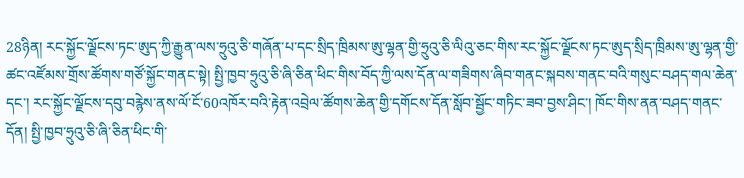28ཉིན། རང་སྐྱོང་ལྗོངས་ཏང་ཨུད་ཀྱི་རྒྱུན་ལས་ཧྲུའུ་ཅི་གཞོན་པ་དང་སྲིད་ཁྲིམས་ཨུ་ལྷན་གྱི་ཧྲུའུ་ཅི་ལིའུ་ཅང་གིས་རང་སྐྱོང་ལྗོངས་ཏང་ཨུད་སྲིད་ཁྲིམས་ཨུ་ལྷན་གྱི་ཚང་འཛོམས་གྲོས་ཚོགས་གཙོ་སྐྱོང་གནང་སྟེ། སྤྱི་ཁྱབ་ཧྲུའུ་ཅི་ཞི་ཅིན་ཕིང་གིས་བོད་ཀྱི་ལས་དོན་ལ་གཟིགས་ཞིབ་གནང་སྐབས་གནང་བའི་གསུང་བཤད་གལ་ཆེན་དང་། རང་སྐྱོང་ལྗོངས་དབུ་བརྙེས་ནས་ལོ་ངོ་60འཁོར་བའི་རྟེན་འབྲེལ་ཚོགས་ཆེན་གྱི་དགོངས་དོན་སློབ་སྦྱོང་གཏིང་ཟབ་བྱས་ཤིང་། ཁོང་གིས་ནན་བཤད་གནང་དོན། སྤྱི་ཁྱབ་ཧྲུའུ་ཅི་ཞི་ཅིན་ཕིང་གི་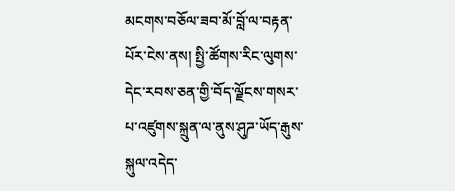མངགས་བཅོལ་ཟབ་མོ་བློ་ལ་བརྟན་པོར་ངེས་ནས། སྤྱི་ཚོགས་རིང་ལུགས་དེང་རབས་ཅན་གྱི་བོད་ལྗོངས་གསར་པ་འཛུགས་སྐྲུན་ལ་ནུས་ཤུཌ་ཡོད་རྒུས་སྐུལ་འདེད་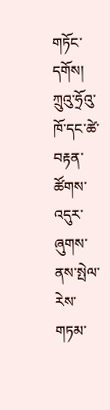གཏོང་དགོས།
ཀྲུའུ་ཧྲོའུ་ཁོ་དང་ཚེ་བརྟན་ཚོགས་འདུར་ཞུགས་ནས་སྤེལ་རེས་གཏམ་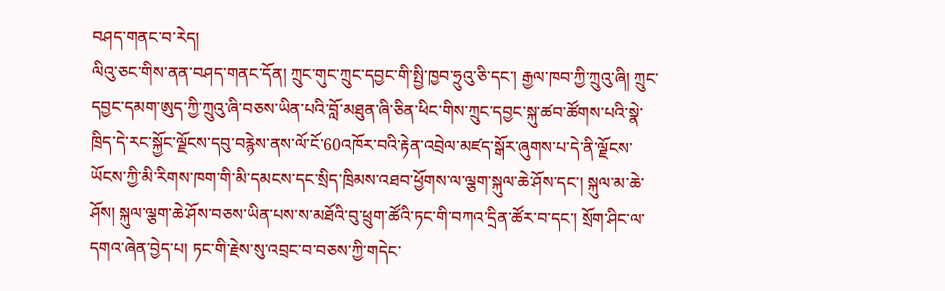བཤད་གནང་བ་རེད།
ལིའུ་ཅང་གིས་ནན་བཤད་གནང་དོན། ཀྲུང་གུང་ཀྲུང་དབྱང་གི་སྤྱི་ཁྱབ་ཧྲུའུ་ཅི་དང་། རྒྱལ་ཁབ་ཀྱི་ཀྲུའུ་ཞི། ཀྲུང་དབྱང་དམག་ཨུད་ཀྱི་ཀྲུའུ་ཞི་བཅས་ཡིན་པའི་བློ་མཐུན་ཞི་ཅིན་ཕིང་གིས་ཀྲུང་དབྱང་སྐུ་ཚབ་ཚོགས་པའི་སྣེ་ཁྲིད་དེ་རང་སྐྱོང་ལྗོངས་དབུ་བརྙེས་ནས་ལོ་ངོ་60འཁོར་བའི་རྟེན་འབྲེལ་མཛད་སྒོར་ཞུགས་པ་དེ་ནི་ལྗོངས་ཡོངས་ཀྱི་མི་རིགས་ཁག་གི་མི་དམངས་དང་སྲིད་ཁྲིམས་འཐབ་ཕྱོགས་ལ་ལྕག་སྐུལ་ཆེ་ཤོས་དང་། སྐུལ་མ་ཆེ་ཤོས། སྐུལ་ལྕག་ཆེ་ཤོས་བཅས་ཡིན་པས་ས་མཐོའི་བུ་ཕྲུག་ཚོའི་ཏང་གི་བཀའ་དྲིན་ཚོར་བ་དང་། སྲོག་ཤིང་ལ་དགའ་ཞེན་བྱེད་པ། ཏང་གི་རྗེས་སུ་འབྲང་བ་བཅས་ཀྱི་གདེང་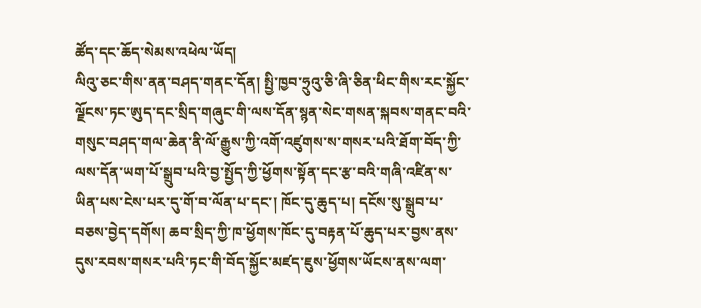ཚོད་དང་ཆོད་སེམས་འཕེལ་ཡོད།
ལིའུ་ཅང་གིས་ནན་བཤད་གནང་དོན། སྤྱི་ཁྱབ་ཧྲུའུ་ཅི་ཞི་ཅིན་ཕིང་གིས་རང་སྐྱོང་ལྗོངས་ཏང་ཨུད་དང་སྲིད་གཞུང་གི་ལས་དོན་སྙན་སེང་གསན་སྐབས་གནང་བའི་གསུང་བཤད་གལ་ཆེན་ནི་ལོ་རྒྱུས་ཀྱི་འགོ་འཛུགས་ས་གསར་པའི་ཐོག་བོད་ཀྱི་ལས་དོན་ཡག་པོ་སྒྲུབ་པའི་བྱ་སྤྱོད་ཀྱི་ཕྱོགས་སྟོན་དང་རྩ་བའི་གཞི་འཛིན་ས་ཡིན་པས་ངེས་པར་དུ་གོ་བ་ལོན་པ་དང་། ཁོང་དུ་ཆུད་པ། དངོས་སུ་སྒྲུབ་པ་བཅས་བྱེད་དགོས། ཆབ་སྲིད་ཀྱི་ཁ་ཕྱོགས་ཁོང་དུ་བརྟན་པོ་ཆུད་པར་བྱས་ནས་དུས་རབས་གསར་པའི་ཏང་གི་བོད་སྐྱོང་མཛད་ཇུས་ཕྱོགས་ཡོངས་ནས་ལག་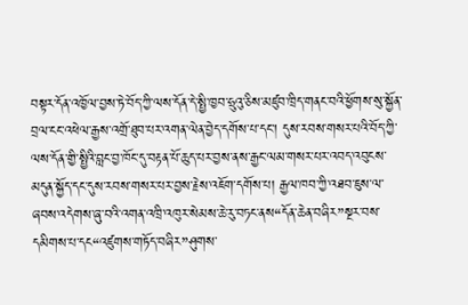བསྟར་དོན་འཁྱོལ་བྱས་ཏེ་བོད་ཀྱི་ལས་དོན་དེ་སྤྱི་ཁྱབ་ཧྲུའུ་ཅིས་མཛུབ་ཁྲིད་གནང་བའི་ཕྱོགས་སུ་སྐྱོན་བྲལ་ངང་འཕེལ་རྒྱས་འགྲོ་ཐུབ་པར་འགན་ལེན་བྱེད་དགོས་པ་དང་། དུས་རབས་གསར་པའི་བོད་ཀྱི་ལས་དོན་གྱི་སྤྱིའི་བླང་བྱ་ཁོང་དུ་བརྟན་པོ་ཆུད་པར་བྱས་ནས་རྒྱང་ལམ་གསར་པར་འབད་འབུངས་མདུན་སྐྱོད་དང་དུས་རབས་གསར་པར་བྱས་རྗེས་འཇོག་དགོས་པ། རྒྱལ་ཁབ་ཀྱི་འཐབ་ཇུས་ལ་ཞབས་འདེགས་ཞུ་བའི་འགན་འཁྲི་འཁུར་སེམས་ཆེ་རུ་བཏང་ནས“དོན་ཆེན་བཞིར”སྔར་བས་དམིགས་པ་དང“འཛུགས་གཏོད་བཞིར”ཤུགས་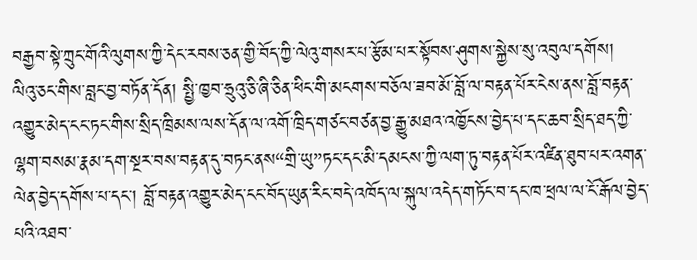བརྒྱབ་སྟེ་ཀྲུང་གོའི་ལུགས་ཀྱི་དེང་རབས་ཅན་གྱི་བོད་ཀྱི་ལེའུ་གསར་པ་རྩོམ་པར་སྟོབས་ཤུགས་སྐྱེས་སུ་འབུལ་དགོས།
ལིའུ་ཅང་གིས་བླང་བྱ་བཏོན་དོན། སྤྱི་ཁྱབ་ཧྲུའུ་ཅི་ཞི་ཅིན་ཕིང་གི་མངགས་བཅོལ་ཟབ་མོ་བློ་ལ་བརྟན་པོར་ངེས་ནས་བློ་བརྟན་འགྱུར་མེད་ངང་ཏང་གིས་སྲིད་ཁྲིམས་ལས་དོན་ལ་འགོ་ཁྲིད་གཙང་བཙན་བྱ་རྒྱུ་མཐའ་འཁྱོངས་བྱེད་པ་དང་ཆབ་སྲིད་ཐད་ཀྱི་ལྷག་བསམ་རྣམ་དག་སྔར་བས་བརྟན་དུ་བཏང་ནས“གྲི་ཡུ”ཏང་དང་མི་དམངས་ཀྱི་ལག་ཏུ་བརྟན་པོར་འཛིན་ཐུབ་པར་འགན་ལེན་བྱེད་དགོས་པ་དང་། བློ་བརྟན་འགྱུར་མེད་ངང་བོད་ཡུན་རིང་བདེ་འཁོད་ལ་སྐུལ་འདེད་གཏོང་བ་དང་ཁ་ཕྲལ་ལ་ངོ་རྒོལ་བྱེད་པའི་འཐབ་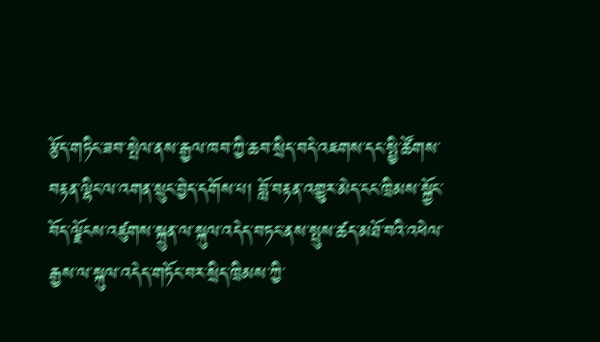རྩོད་གཏིང་ཟབ་སྤེལ་ནས་རྒྱལ་ཁབ་ཀྱི་ཆབ་སྲིད་བདེ་འཇགས་དང་སྤྱི་ཚོགས་བརྟན་ལྷིང་ལ་འགན་སྲུང་བྱེད་དགོས་པ། བློ་བརྟན་འགྱུར་མེད་ངང་ཁྲིམས་སྐྱོང་བོད་ལྗོངས་འཛུགས་སྐྲུན་ལ་སྐུལ་འདེད་བཏང་ནས་སྤུས་ཚད་མཐོ་བའི་འཕེལ་རྒྱས་ལ་སྐུལ་འདེད་གཏོང་བར་སྲིད་ཁྲིམས་ཀྱི་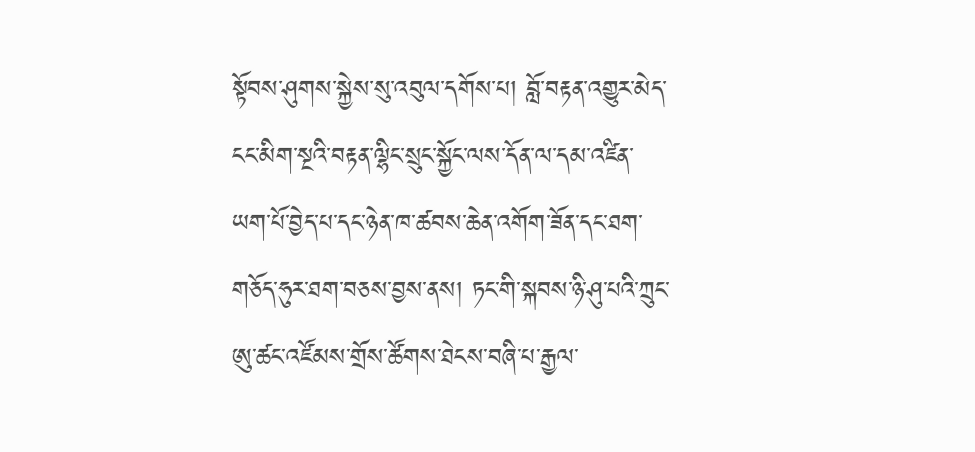སྟོབས་ཤུགས་སྐྱེས་སུ་འབུལ་དགོས་པ། བློ་བརྟན་འགྱུར་མེད་ངང་མིག་སྔའི་བརྟན་ལྷིང་སྲུང་སྐྱོང་ལས་དོན་ལ་དམ་འཛིན་ཡག་པོ་བྱེད་པ་དང་ཉེན་ཁ་ཚབས་ཆེན་འགོག་ཟོན་དང་ཐག་གཅོད་ཧུར་ཐག་བཅས་བྱས་ནས། ཏང་གི་སྐབས་ཉི་ཤུ་པའི་ཀྲུང་ཨུ་ཚང་འཛོམས་གྲོས་ཚོགས་ཐེངས་བཞི་པ་རྒྱལ་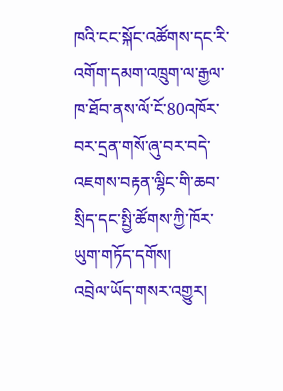ཁའི་ངང་སྐོང་འཚོགས་དང་རི་འགོག་དམག་འཁྲུག་ལ་རྒྱལ་ཁ་ཐོབ་ནས་ལོ་ངོ་80འཁོར་བར་དྲན་གསོ་ཞུ་བར་བདེ་འཇགས་བརྟན་ལྷིང་གི་ཆབ་སྲིད་དང་སྤྱི་ཚོགས་ཀྱི་ཁོར་ཡུག་གཏོད་དགོས།
འབྲེལ་ཡོད་གསར་འགྱུར།